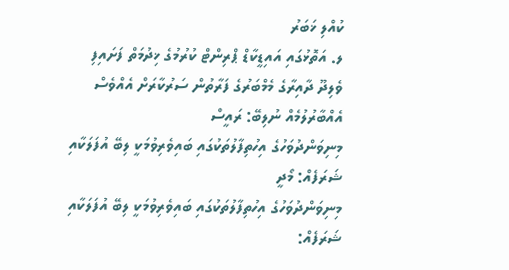ކުއްލި ޚަބަރު
ލ. އަތޮޅުގައި އައިޑީކާޑް ޕްރިންޓް ކުރުމުގެ ޚިދުމަތް ފަށައިފި
ވެލިދޫ ދާއިރާގެ މެމްބަރުގެ ފަރާތުން ސަރުކާރަށް އެއްވެސް އެއްބާރުލުމެއް ނުލިބޭ: ރައީސް
މިނިވަންދުވަހުގެ އިހުތިފާލުތަކުގައި ބައިވެރިވުމަކީ ލިބޭ އުފަލަކާއި ޝަރަފެއް: މޯދީ
މިނިވަންދުވަހުގެ އިހުތިފާލުތަކުގައި ބައިވެރިވުމަކީ ލިބޭ އުފަލަކާއި ޝަރަފެއް: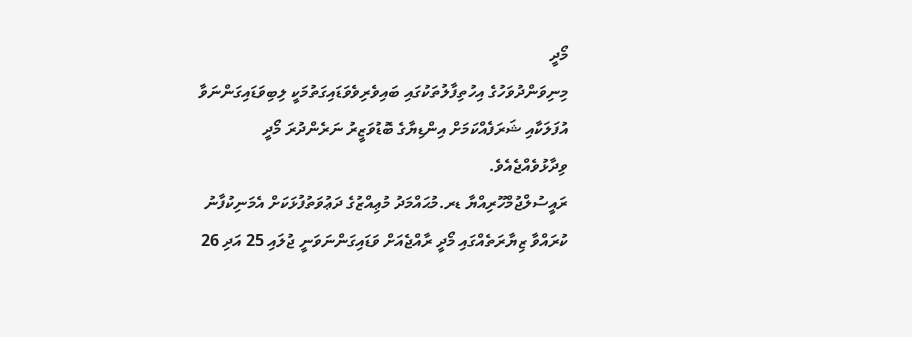މޯދީ
މިނިވަންދުވަހުގެ އިހުތިފާލުތަކުގައި ބައިވެރިވެވަޑައިގަތުމަކީ ލިބިވަޑައިގަންނަވާ އުފަލަކާއި ޝަރަފެއްކަމަށް އިންޑިޔާގެ ބޮޑުވަޒީރު ނަރެންދުރަ މޯދީ ވިދާޅުވެއްޖެއެވެ.
ރައީސުލްޖުމްހޫރިއްޔާ ޑރ.މުޙައްމަދު މުޢިއްޒުގެ ދަޢުވަތުފުޅަކަށް އެމަނިކުފާނު ކުރައްވާ ޒިޔާރަތެއްގައި މޯދީ ރާއްޖެއަށް ވަޑައިގަންނަވަނީ ޖުލައި 25 އަދި 26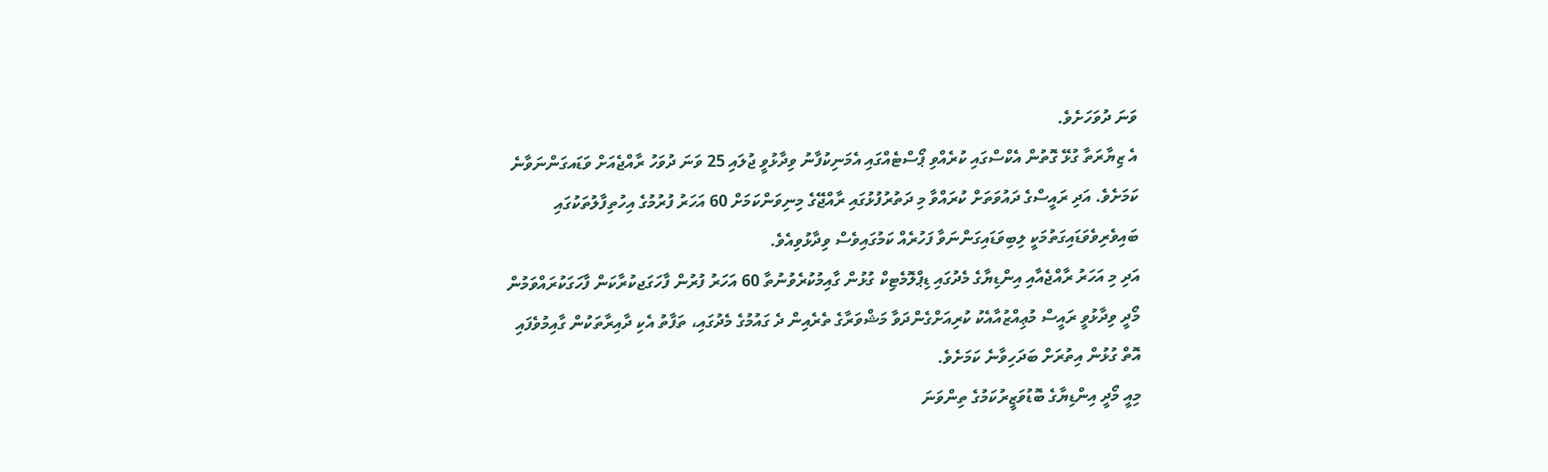ވަނަ ދުވަހަށެވެ.
އެ ޒިޔާރަތާ ގުޅޭ ގޮތުން އެކްސްގައި ކުރެއްވި ޕޯސްޓެއްގައި އެމަނިކުފާނު ވިދާޅުވީ ޖުލައި 25 ވަނަ ދުވަހު ރާއްޖެއަށް ވަޑައގަންނަވާނެ ކަމަށެވެ. އަދި ރައީސްގެ ދައުވަތަށް ކުރައްވާ މި ދަތުރުފުޅުގައި ރާއްޖޭގެ މިނިވަންކަމަށް 60 އަހަރު ފުރުމުގެ އިހުތިފާލުތަކުގައި ބައިވެރިވެވަޑައިގަތުމަކީ ލިބިވަޑައިގަންނަވާ ފަހުރެއް ކަމުގައިވެސް ވިދާޅުވިއެވެ.
އަދި މި އަހަރު ރާއްޖެއާއި އިންޑިޔާގެ މެދުގައި ޑިޕްލޮމެޓިކް ގުޅުން ގާއިމުކުރެވުނުތާ 60 އަހަރު ފުރުން ފާހަގަޖކުރާކަން ފާހަގަކުރައްވަމުން މޯދީ ވިދާޅުވީ ރައީސް މުޢިއްޒުއާއެކު ކުރިއަށްގެންދަވާ މަޝްވަރާގެ ތެރެއިން ދެ ގައުމުގެ މެދުގައި، ތަފާތު އެކި ދާއިރާތަކުން ގާއިމުވެފައި އޮތް ގުޅުން އިތުރަށް ބަދަހިވާނެ ކަމަށެވެ.
މިއީ މޯދީ އިންޑިޔާގެ ބޮޑުވަޒީރުކަމުގެ ތިންވަނަ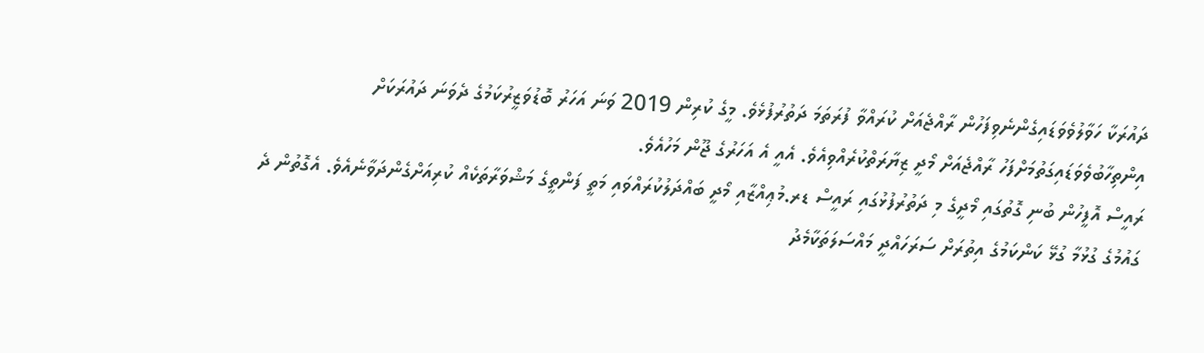ދައުރަކާ ހަވާލުވެވަޑައިގެންނެވިފަހުން ރާއްޖެއަށް ކުރައްވާ ފުރަތަމަ ދަތުރުފުޅެވެ. މީގެ ކުރިން 2019 ވަނަ އަހަރު ބޮޑުވަޒީރުކަމުގެ ދެވަނަ ދައުރަކަށް އިންތިހާބުވެވަޑައިގަތުމަށްފަހު ރާއްޖެއަށް މޯދީ ޒިޔާރަތްކުރެއްވިއެވެ. އެއީ އެ އަހަރުގެ ޖޫން މަހުއެވެ.
ރައީސް އޮފީހުން ބުނި ގޮތުގައި މޯދީގެ މި ދަތުރުފުޅުގައި ރައީސް ޑރ.މުޢިއްޒާއި މޯދީ ބައްދަލުކުރައްވައި މަތީ ފަންތީގެ މަޝްވަރާތަކެއް ކުރިއަށްގެންދަވާނެއެވެ. އެގޮތުން ދެ ގައުމުގެ ގުޅުމާ ގުޅޭ ކަންކަމުގެ އިތުރަށް ސަރަހައްދީ މައްސަލަތަކާމެދު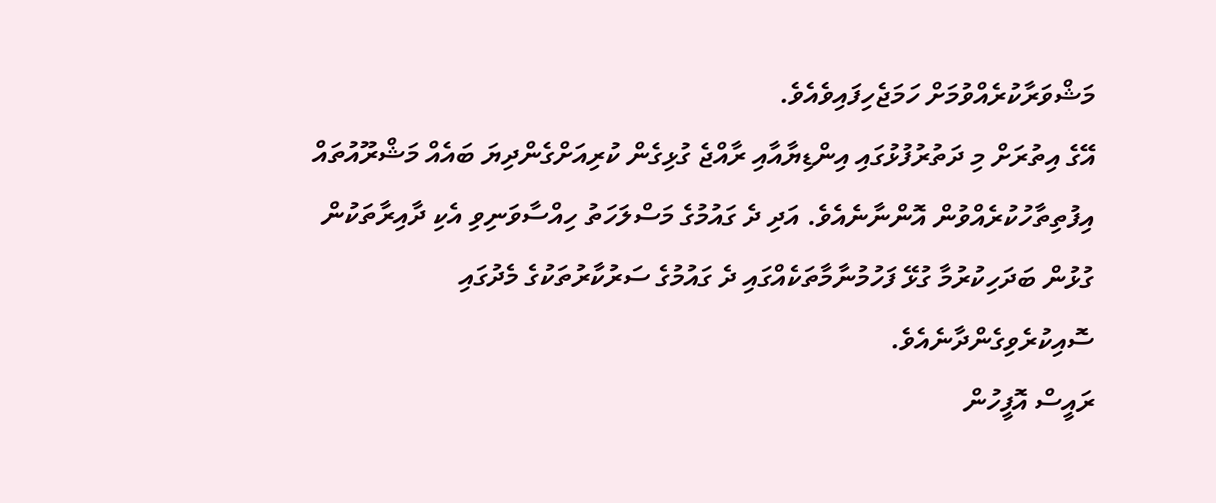މަޝްވަރާކުރެއްވުމަށް ހަމަޖެހިފައިވެއެވެ.
އޭގެ އިތުރަށް މި ދަތުރުފުޅުގައި އިންޑިޔާއާއި ރާއްޖެ ގުޅިގެން ކުރިއަށްގެންދިޔަ ބައެއް މަޝްރޫއުތައް އިފުތިތާހުކުރެއްވުން އޮންނާނެއެވެ. އަދި ދެ ގައުމުގެ މަސްލަހަތު ހިއްސާވަނިވި އެކި ދާއިރާތަކުން ގުޅުން ބަދަހިކުރުމާ ގުޅޭ ފަހުމުނާމާތަކެއްގައި ދެ ގައުމުގެ ސަރުކާރުތަކުގެ މެދުގައި ސޮއިކުރެވިގެންދާނެއެވެ.
ރައީސް އޮފީހުން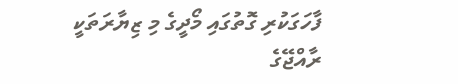ފާހަގަކުރި ގޮތުގައި މޯދީގެ މި ޒިޔާރަތަކީ ރާއްޖޭގެ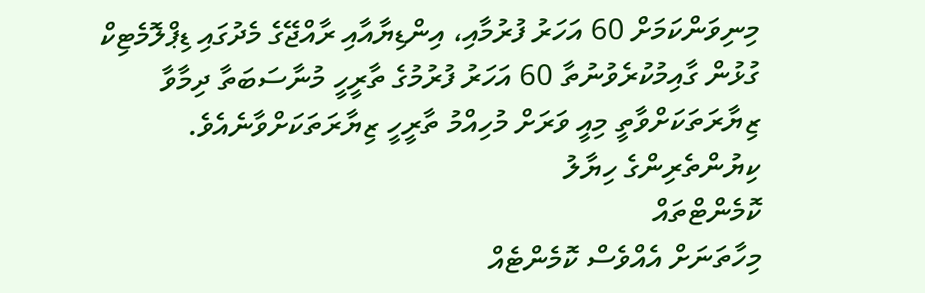މިނިވަންކަމަށް 60 އަހަރު ފުރުމާއި، އިންޑިޔާއާއި ރާއްޖޭގެ މެދުގައި ޑިޕްލޮމެޓިކް ގުޅުން ގާއިމުކުރެވުނުތާ 60 އަހަރު ފުރުމުގެ ތާރީހީ މުނާސަބަތާ ދިމާވާ ޒިޔާރަތަކަށްވާތީ މިއީ ވަރަށް މުހިއްމު ތާރީހީ ޒިޔާރަތަކަށްވާނެއެވެ.
ކިޔުންތެރިންގެ ހިޔާލު
ކޮމެންޓްތައް
މިހާތަނަށް އެއްވެސް ކޮމެންޓެއް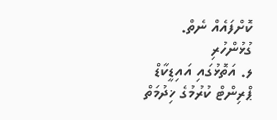ކޮށްފައެއް ނެތް.
ގުޅުންހުރި
ލ. އަތޮޅުގައި އައިޑީކާޑް ޕްރިންޓް ކުރުމުގެ ޚިދުމަތް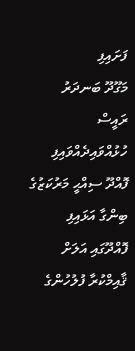ފަށައިފި
މަގޫދޫ ބަނދަރު ރައީސް ހުޅުއްވައިދެއްވައިފި
ފޮއްދޫ ސިއްޙީ މަރުކަޒުގެ ބިންގާ އަޅައިފި
ފޮއްދޫގައި އަލަށް ޤާއިމްކުރާ ފުލުހުންގެ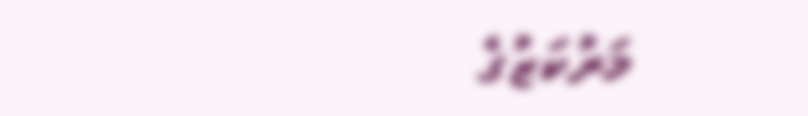މަރުކަޒުގެ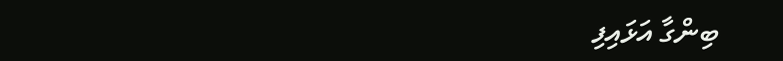ބިންގާ އަޅައިފި